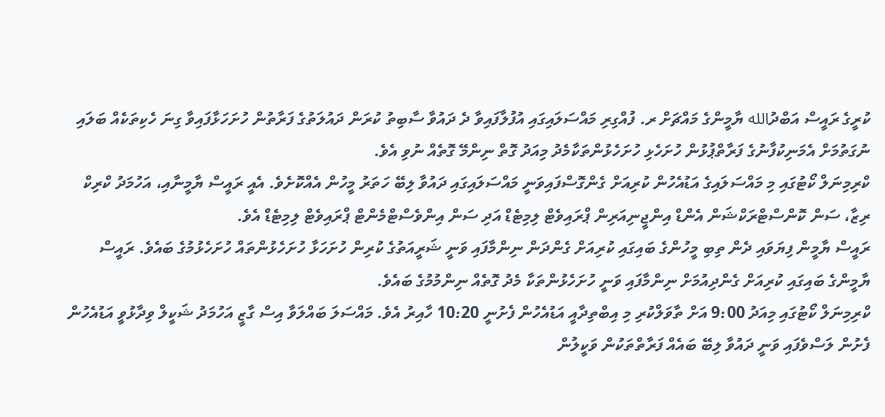ކުރީގެ ރައީސް އަބްދުالله ޔާމީންގެ މައްޗަށް ރ. ފުއްގިރި މައްސަލައިގައި އުފުލާފައިވާ ދެ ދައުވާ ސާބިތު ކުރަން ދައުލަތުގެ ފަރާތުން ހުށަހަޅާފައިވާ ގިނަ ހެކިތަކެއް ބަލައި ނުގަތުމަށް އެމަނިކުފާނުގެ ފަރާތްޕުޅުން ހުށަހެޅި ހުށަހެޅުންތަކާމެދު މިއަދު ގޮތް ނިންމޭ ގޮތެއް ނުވި އެވެ.
ކްރިމިނަލް ކޯޓުގައި މި މައްސަލައިގެ އަޑުއެހުން ކުރިއަށް ގެންގޮސްފައިވަނީ މައްސަލައިގައި ދައުވާ ލިބޭ ހަތަރު މީހުން އެއްކޮށެވެ. އެއީ ރައީސް ޔާމީނާއި، އަހުމަދު ކްރިކް ރިޒާ، ސަން ކޮންސްޓްރަކްޝަން އެންޑް އިންޖީނިއަރިން ޕްރައިވެޓް ލިމިޓެޑް އަދި ސަން އިންވެސްޓްމެންޓް ޕްރައިވެޓް ލިމިޓެޑް އެވެ.
ރައީސް ޔާމީން ފިޔަވައި ދެން ތިބި މީހުންގެ ބައިގައި ކުރިއަށް ގެންދަން ނިންމާފައި ވަނީ ޝަރީއަތުގެ ކުރިން ހުށަހަޅާ ހުށަހެޅުންތައް ހުށަހެޅުމުގެ ބައެވެ. ރައީސް ޔާމީންގެ ބައިގައި ކުރިއަށް ގެންދިއުމަށް ނިންމާފައި ވަނީ ހުށަހެޅުންތަކާ މެދު ގޮތެއް ނިންމުމުގެ ބައެވެ.
ކްރިމިނަލް ކޯޓުގައި މިއަދު 9:00 އަށް ތާވަލްކުރި މި އިބްތިދާއީ އަޑުއެހުން ފެށުނީ 10:20 ހާއިރު އެވެ. މައްސަލަ ބައްލަވާ އިސް ގާޒީ އަހުމަދު ޝަކީލް ވިދާޅުވީ އަޑުއެހުން ފެށުން ލަސްވެފައި ވަނީ ދައުވާ ލިބޭ ބައެއް ފަރާތްތަކުން ވަކީލުން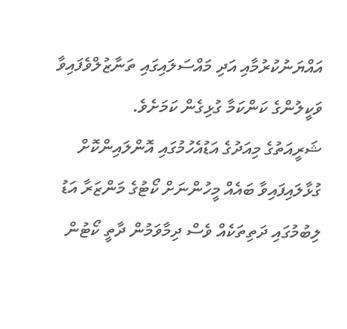އައްޔަނުކުރުމާއި އަދި މައްސަލައިގައި ތަނާޒުލްވެފައިވާ ވަކީލުންގެ ކަންކަމާ ގުޅިގެން ކަމަށެވެ.
ޝަރީއަތުގެ މިއަދުގެ އަޑުއެހުމުގައި އޮންލައިންކޮށް ގުޅާލައިފައިވާ ބައެއް މީހުންނަށް ކޯޓުގެ މަންޒަރާ އަޑު ލިބުމުގައި ދަތިތަކެއް ވެސް ދިމާވަމުން ދާތީ ކޯޓުން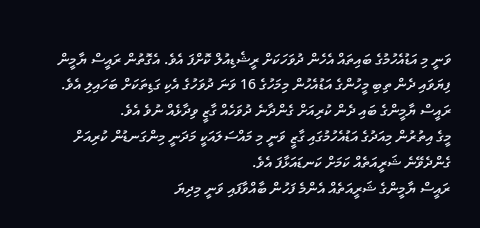ވަނީ މި އަޑުއެހުމުގެ ބައިތައް އެހެން ދުވަހަކަށް ރީޝެޑިއުލް ކޮށްފަ އެވެ. އެގޮތުން ރައީސް ޔާމީން ފިޔަވައި ދެން ތިބި މީހުންގެ އަޑުއެހުން މިމަހުގެ 16 ވަނަ ދުވަހުގެ އެކި ގަޑިތަކަށް ބަހައިލި އެވެ.
ރައީސް ޔާމީންގެ ބައި ދެން ކުރިއަށް ގެންދާނެ ދުވަހެއް ގާޒީ ވިދާޅެއް ނުވެ އެވެ.
މީގެ އިތުރުން މިއަދުގެ އަޑުއެހުމުގައި ގާޒީ ވަނީ މި މައްސަލައަކީ މަދަނީ މިންގަނޑުން ކުރިއަށް ގެންދެވޭނެ ޝަރީއަތެއް ކަމަށް ކަނޑައަޅާފަ އެވެ.
ރައީސް ޔާމީންގެ ޝަރީއަތެއް އެންމެ ފަހުން ބާއްވާފައި ވަނީ މިދިޔަ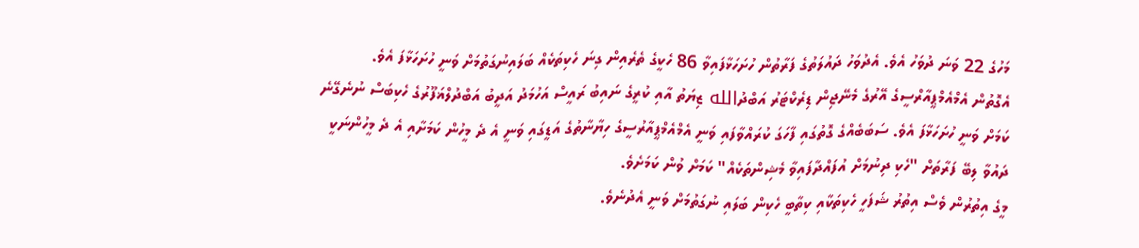މަހުގެ 22 ވަނަ ދުވަހު އެވެ. އެދުވަހު ދައުލަތުގެ ފަރާތުން ހުށަހަޅާފައިވާ 86 ހެކީގެ ތެރެއިން ގިނަ ހެކިތަކެއް ބަލައިނުގަތުމަށް ވަނީ ހުށަހަޅާފަ އެވެ.
އެގޮތުން އެމްއެމްޕީއާރްސީގެ އޭރުގެ މެނޭޖިން ޑިރެކްޓަރު އަބްދުالله ޒިޔަތު އާއި ކުރީގެ ނައިބު ރައީސް އަހުމަދު އަދީބު އަބްދުލްޣަފޫރުގެ ހެކިބަސް ނުނެގޭނެ ކަމަށް ވަނީ ހުށަހަޅާފަ އެވެ. ސަބަބެއްގެ ގޮތުގައި ފާހަގަ ކުރައްވާފައި ވަނީ އެމްއެމްޕީއާރުސީގެ ހިޔާނާތުގެ އަޑީގައި ވަނީ އެ ދެ މީހުން ކަމަށާއި އެ ދެ މީހުންނަކީ ދައުވާ ލިބޭ ފަރާތަށް "ހެކި ދިނުމަށް އުފައްދާފައިވާ މެޝިންތަކެއް" ކަމަށް ވުން ކަމަށެވެ.
މީގެ އިތުރުން ވެސް އިތުރު ޝަފަހީ ހެކިތަކާއި ކިތާބީ ހެކިން ބަލައި ނުގަތުމަށް ވަނީ އެދުނެވެ.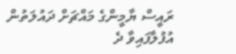ރައީސް ޔާމީންގެ މައްޗަށް ދައުލަތުން އުފުލާފައިވާ ދެ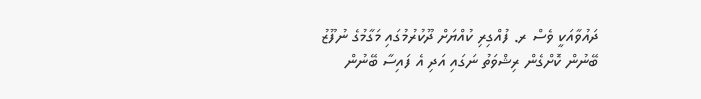ދައުވާއަކީ ވެސް ރ. ފުއްގިރި ކުއްޔަށް ދޫކުރުމުގައި މަގާމުގެ ނުފޫޒު ބޭނުން ކޮށްގެން ރިޝްވަތު ނަގައި އަދި އެ ފައިސާ ބޭނުން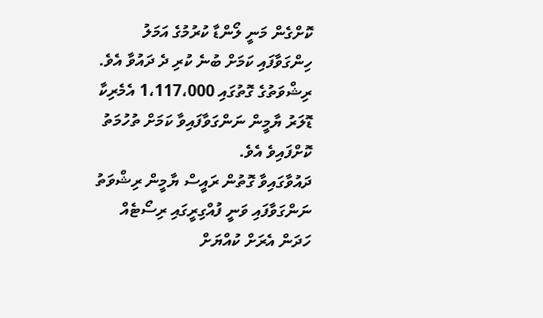ކޮށްގެން މަނީ ލޯންޑާ ކުރުމުގެ އަމަލު ހިންގަވާފައި ކަމަށް ބުނެ ކުރި ދެ ދައުވާ އެވެ. ރިޝްވަތުގެ ގޮތުގައި 1،117،000 އެމެރިކާ ޑޮލަރު ޔާމީން ނަންގަވާފައިވާ ކަމަށް ތުހުމަތު ކޮށްފައިވެ އެވެ.
ދައުވާގައިވާ ގޮތުން ރައީސް ޔާމީން ރިޝްވަތު ނަންގަވާފައި ވަނީ ފުއްގިރީގައި ރިސޯޓެއް ހަދަން އެރަށް ކުއްޔަށް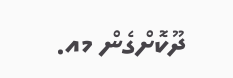ދޫކޮށްގެން މއ.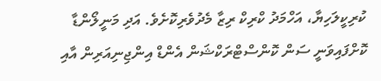ކުރިކީލަހިޔާ، އަހްމަދު ކްރިކް ރިޒާ މެދުވެރިކޮށެވެ. އަދި މަނީލޯންޑާ ކޮށްފައިވަނީ ސަން ކޮންސްޓްރަކްޝަން އެންޑް އިންޖިނިއަރިން އާއި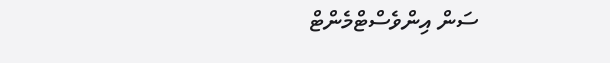ސަން އިންވެސްޓްމެންޓް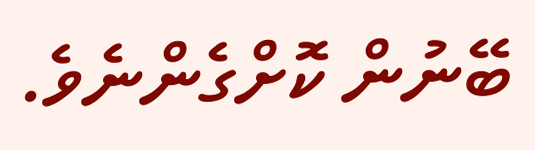ބޭނުން ކޮށްގެންނެވެ.